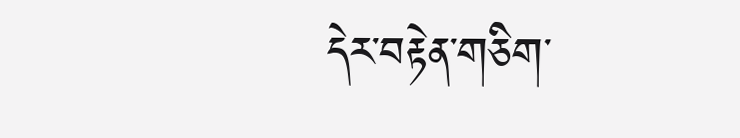དེར་བརྟེན་གཅིག་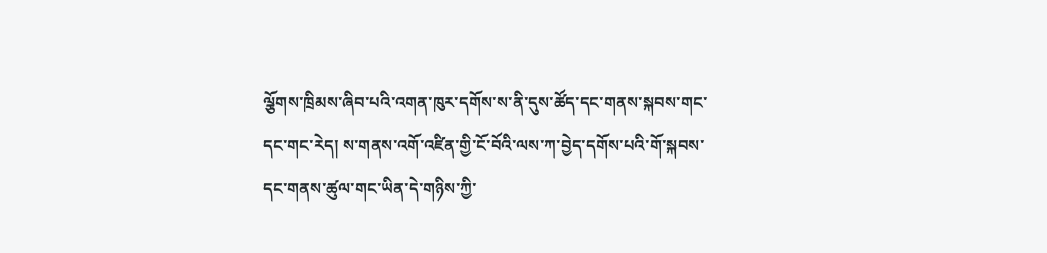ལྕོགས་ཁྲིམས་ཞིབ་པའི་འགན་ཁུར་དགོས་ས་ནི་དུས་ཚོད་དང་གནས་སྐབས་གང་དང་གང་རེད། ས་གནས་འགོ་འཛིན་གྱི་ངོ་བོའི་ལས་ཀ་བྱེད་དགོས་པའི་གོ་སྐབས་དང་གནས་ཚུལ་གང་ཡིན་དེ་གཉིས་ཀྱི་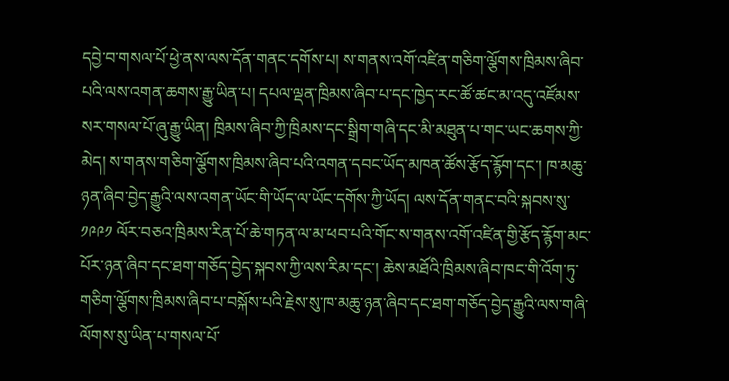དབྱེ་བ་གསལ་པོ་ཕྱེ་ནས་ལས་དོན་གནང་དགོས་པ། ས་གནས་འགོ་འཛིན་གཅིག་ལྕོགས་ཁྲིམས་ཞིབ་པའི་ལས་འགན་ཆགས་རྒྱུ་ཡིན་པ། དཔལ་ལྡན་ཁྲིམས་ཞིབ་པ་དང་ཁྱེད་རང་ཚོ་ཚང་མ་འདུ་འཛོམས་སར་གསལ་པོ་ཞུ་རྒྱུ་ཡིན། ཁྲིམས་ཞིབ་ཀྱི་ཁྲིམས་དང་སྒྲིག་གཞི་དང་མི་མཐུན་པ་གང་ཡང་ཆགས་ཀྱི་མེད། ས་གནས་གཅིག་ལྕོགས་ཁྲིམས་ཞིབ་པའི་འགན་དབང་ཡོད་མཁན་ཚོས་རྩོད་རྙོག་དང་། ཁ་མཆུ་ཉན་ཞིབ་བྱེད་རྒྱུའི་ལས་འགན་ཡོང་གི་ཡོད་ལ་ཡོང་དགོས་ཀྱི་ཡོད། ལས་དོན་གནང་བའི་སྐབས་སུ་ ༡༩༩༡ ལོར་བཅའ་ཁྲིམས་རིན་པོ་ཆེ་གཏན་ལ་མ་ཕབ་པའི་གོང་ས་གནས་འགོ་འཛིན་གྱི་རྩོད་རྙོག་མང་པོར་ཉན་ཞིབ་དང་ཐག་གཅོད་བྱེད་སྐབས་ཀྱི་ལས་རིམ་དང་། ཆེས་མཐོའི་ཁྲིམས་ཞིབ་ཁང་གི་འོག་ཏུ་གཅིག་ལྕོགས་ཁྲིམས་ཞིབ་པ་བསྐོས་པའི་རྗེས་སུ་ཁ་མཆུ་ཉན་ཞིབ་དང་ཐག་གཅོད་བྱེད་རྒྱུའི་ལས་གཞི་ལོགས་སུ་ཡིན་པ་གསལ་པོ་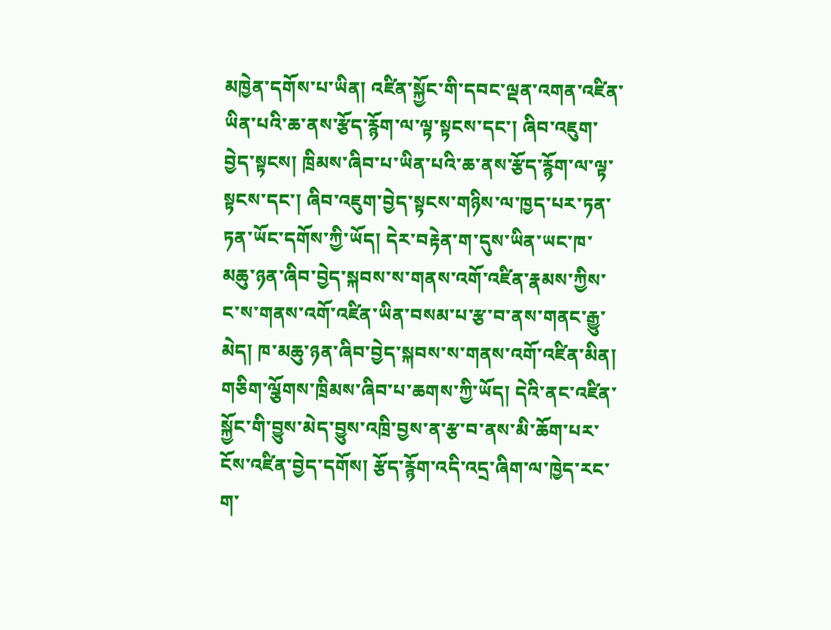མཁྱེན་དགོས་པ་ཡིན། འཛིན་སྐྱོང་གི་དབང་ལྡན་འགན་འཛིན་ཡིན་པའི་ཆ་ནས་རྩོད་རྙོག་ལ་ལྟ་སྟངས་དང་། ཞིབ་འཇུག་བྱེད་སྟངས། ཁྲིམས་ཞིབ་པ་ཡིན་པའི་ཆ་ནས་རྩོད་རྙོག་ལ་ལྟ་སྟངས་དང་། ཞིབ་འཇུག་བྱེད་སྟངས་གཉིས་ལ་ཁྱད་པར་ཏན་ཏན་ཡོང་དགོས་ཀྱི་ཡོད། དེར་བརྟེན་ག་དུས་ཡིན་ཡང་ཁ་མཆུ་ཉན་ཞིབ་བྱེད་སྐབས་ས་གནས་འགོ་འཛིན་རྣམས་ཀྱིས་ང་ས་གནས་འགོ་འཛིན་ཡིན་བསམ་པ་རྩ་བ་ནས་གནང་རྒྱུ་མེད། ཁ་མཆུ་ཉན་ཞིབ་བྱེད་སྐབས་ས་གནས་འགོ་འཛིན་མིན། གཅིག་ལྕོགས་ཁྲིམས་ཞིབ་པ་ཆགས་ཀྱི་ཡོད། དེའི་ནང་འཛིན་སྐྱོང་གི་བྱུས་མེད་བྱུས་འཁྲི་བྱས་ན་རྩ་བ་ནས་མི་ཆོག་པར་ངོས་འཛིན་བྱེད་དགོས། རྩོད་རྙོག་འདི་འདྲ་ཞིག་ལ་ཁྱེད་རང་ག་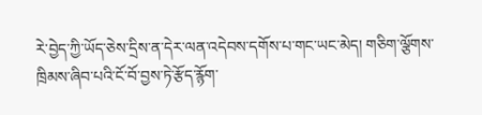རེ་བྱེད་ཀྱི་ཡོད་ཅེས་དྲིས་ན་དེར་ལན་འདེབས་དགོས་པ་གང་ཡང་མེད། གཅིག་ལྕོགས་ཁྲིམས་ཞིབ་པའི་ངོ་བོ་བྱས་ཏེ་རྩོད་རྙོག་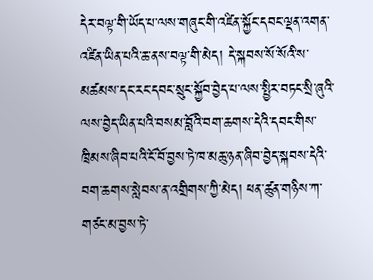དེར་བལྟ་གི་ཡོད་པ་ལས་གཞུང་གི་འཛིན་སྐྱོང་དབང་ལྡན་འགན་འཛིན་ཡིན་པའི་ཆ་ནས་བལྟ་གི་མེད། དེ་སྐབས་སོ་སོའི་ས་མཚམས་དང་རང་དབང་སྲུང་སྐྱོབ་བྱེད་པ་ལས་སྤྱིར་བཏང་སྲི་ཞུའི་ལས་བྱེད་ཡིན་པའི་བསམ་བློའི་བག་ཆགས་དེའི་དབང་གིས་ཁྲིམས་ཞིབ་པའི་ངོ་བོ་བྱས་ཏེ་ཁ་མཆུ་ཉན་ཞིབ་བྱེད་སྐབས་དེའི་བག་ཆགས་སླེབས་ན་འགྲིགས་ཀྱི་མེད། ཕན་ཚུན་གཉིས་ཀ་གཙང་མ་བྱས་ཏེ་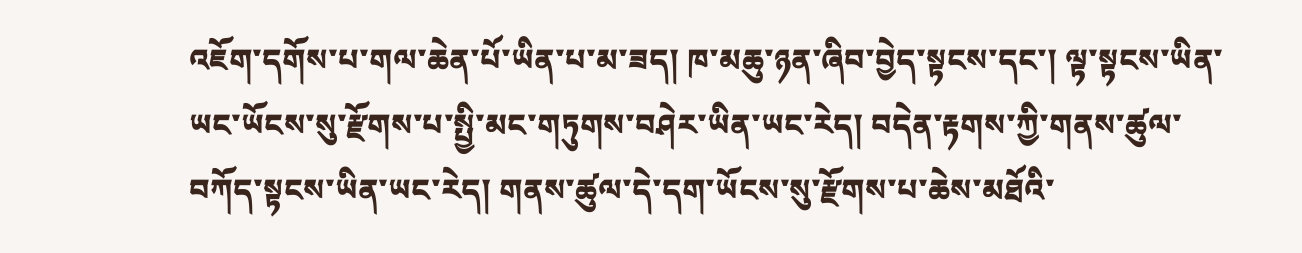འཇོག་དགོས་པ་གལ་ཆེན་པོ་ཡིན་པ་མ་ཟད། ཁ་མཆུ་ཉན་ཞིབ་བྱེད་སྟངས་དང་། ལྟ་སྟངས་ཡིན་ཡང་ཡོངས་སུ་རྫོགས་པ་སྤྱི་མང་གཏུགས་བཤེར་ཡིན་ཡང་རེད། བདེན་རྟགས་ཀྱི་གནས་ཚུལ་བཀོད་སྟངས་ཡིན་ཡང་རེད། གནས་ཚུལ་དེ་དག་ཡོངས་སུ་རྫོགས་པ་ཆེས་མཐོའི་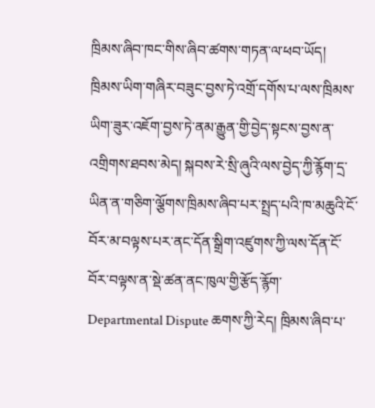ཁྲིམས་ཞིབ་ཁང་གིས་ཞིབ་ཚགས་གཏན་ལ་ཕབ་ཡོད། ཁྲིམས་ཡིག་གཞིར་བཟུང་བྱས་ཏེ་འགྲོ་དགོས་པ་ལས་ཁྲིམས་ཡིག་ཟུར་འཇོག་བྱས་ཏེ་ནམ་རྒྱུན་གྱི་བྱེད་སྟངས་བྱས་ན་འགྲིགས་ཐབས་མེད། སྐབས་རེ་སྲི་ཞུའི་ལས་བྱེད་ཀྱི་རྙོག་དྲ་ཡིན་ན་གཅིག་ལྕོགས་ཁྲིམས་ཞིབ་པར་སྤྲད་པའི་ཁ་མཆུའི་ངོ་བོར་མ་བལྟས་པར་ནང་དོན་སྒྲིག་འཛུགས་ཀྱི་ལས་དོན་ངོ་བོར་བལྟས་ན་སྡེ་ཚན་ནང་ཁུལ་གྱི་རྩོད་རྙོག་Departmental Dispute ཆགས་ཀྱི་རེད། ཁྲིམས་ཞིབ་པ་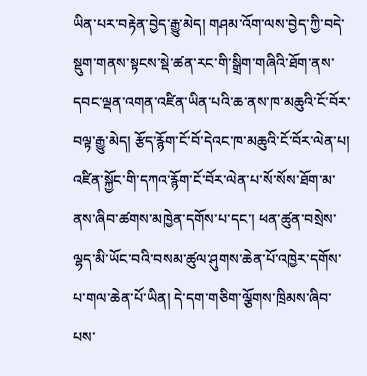ཡིན་པར་བརྟེན་བྱེད་རྒྱུ་མེད། གཤམ་འོག་ལས་བྱེད་ཀྱི་བདེ་སྡུག་གནས་སྟངས་སྡེ་ཚན་རང་གི་སྒྲིག་གཞིའི་ཐོག་ནས་དབང་ལྡན་འགན་འཛིན་ཡིན་པའི་ཆ་ནས་ཁ་མཆུའི་ངོ་བོར་བལྟ་རྒྱུ་མེད། རྩོད་རྙོག་ངོ་བོ་དེའང་ཁ་མཆུའི་ངོ་བོར་ལེན་པ། འཛིན་སྐྱོང་གི་དཀའ་རྙོག་ངོ་བོར་ལེན་པ་སོ་སོས་ཐོག་མ་ནས་ཞིབ་ཚགས་མཁྱེན་དགོས་པ་དང་། ཕན་ཚུན་བསྲེས་ལྷད་མི་ཡོང་བའི་བསམ་ཚུལ་ཤུགས་ཆེན་པོ་འཁྱེར་དགོས་པ་གལ་ཆེན་པོ་ཡིན། དེ་དག་གཅིག་ལྕོགས་ཁྲིམས་ཞིབ་པས་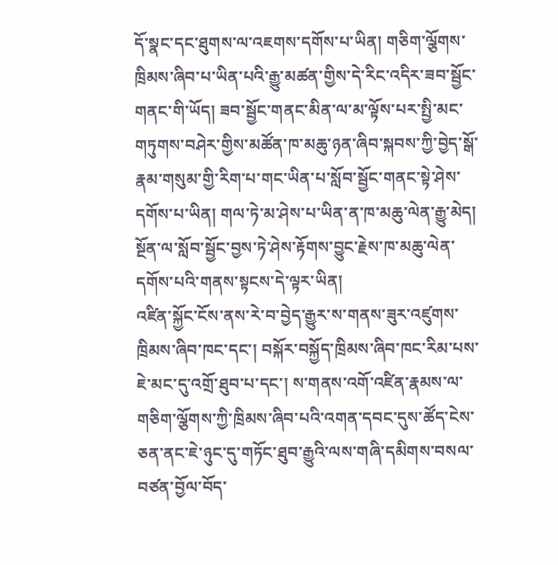དོ་སྣང་དང་ཐུགས་ལ་འཇགས་དགོས་པ་ཡིན། གཅིག་ལྕོགས་ཁྲིམས་ཞིབ་པ་ཡིན་པའི་རྒྱུ་མཚན་གྱིས་དེ་རིང་འདིར་ཟབ་སྦྱོང་གནང་གི་ཡོད། ཟབ་སྦྱོང་གནང་མིན་ལ་མ་ལྟོས་པར་སྤྱི་མང་གཏུགས་བཤེར་གྱིས་མཚོན་ཁ་མཆུ་ཉན་ཞིབ་སྐབས་ཀྱི་བྱེད་སྒོ་རྣམ་གསུམ་གྱི་རིག་པ་གང་ཡིན་པ་སློབ་སྦྱོང་གནང་སྟེ་ཤེས་དགོས་པ་ཡིན། གལ་ཏེ་མ་ཤེས་པ་ཡིན་ན་ཁ་མཆུ་ལེན་རྒྱུ་མེད། སྔོན་ལ་སློབ་སྦྱོང་བྱས་ཏེ་ཤེས་རྟོགས་བྱུང་རྗེས་ཁ་མཆུ་ལེན་དགོས་པའི་གནས་སྟངས་དེ་ལྟར་ཡིན།
འཛིན་སྐྱོང་ངོས་ནས་རེ་བ་བྱེད་རྒྱུར་ས་གནས་ཟུར་འཛུགས་ཁྲིམས་ཞིབ་ཁང་དང་། བསྐོར་བསྐྱོད་ཁྲིམས་ཞིབ་ཁང་རིམ་པས་ཇེ་མང་དུ་འགྲོ་ཐུབ་པ་དང་། ས་གནས་འགོ་འཛིན་རྣམས་ལ་གཅིག་ལྕོགས་ཀྱི་ཁྲིམས་ཞིབ་པའི་འགན་དབང་དུས་ཚོད་ངེས་ཅན་ནང་ཇེ་ཉུང་དུ་གཏོང་ཐུབ་རྒྱུའི་ལས་གཞི་དམིགས་བསལ་བཙན་བྱོལ་བོད་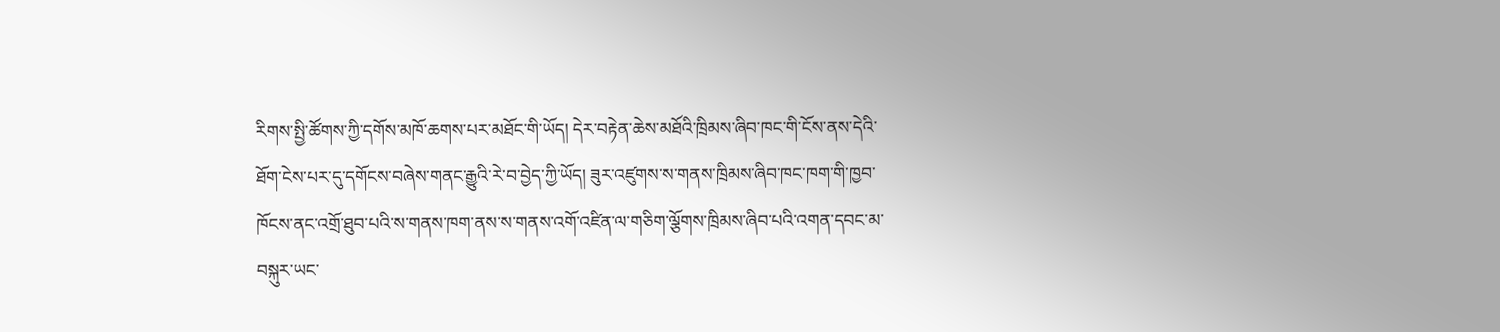རིགས་སྤྱི་ཚོགས་ཀྱི་དགོས་མཁོ་ཆགས་པར་མཐོང་གི་ཡོད། དེར་བརྟེན་ཆེས་མཐོའི་ཁྲིམས་ཞིབ་ཁང་གི་ངོས་ནས་དེའི་ཐོག་ངེས་པར་དུ་དགོངས་བཞེས་གནང་རྒྱུའི་རེ་བ་བྱེད་ཀྱི་ཡོད། ཟུར་འཛུགས་ས་གནས་ཁྲིམས་ཞིབ་ཁང་ཁག་གི་ཁྱབ་ཁོངས་ནང་འགྲོ་ཐུབ་པའི་ས་གནས་ཁག་ནས་ས་གནས་འགོ་འཛིན་ལ་གཅིག་ལྕོགས་ཁྲིམས་ཞིབ་པའི་འགན་དབང་མ་བསྐུར་ཡང་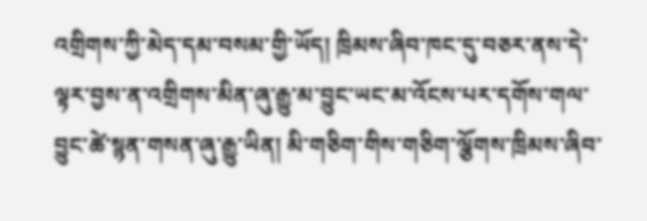འགྲིགས་ཀྱི་མེད་དམ་བསམ་གྱི་ཡོད། ཁྲིམས་ཞིབ་ཁང་དུ་བཅར་ནས་དེ་ལྟར་བྱས་ན་འགྲིགས་མིན་ཞུ་རྒྱུ་མ་བྱུང་ཡང་མ་འོངས་པར་དགོས་གལ་བྱུང་ཚེ་སྙན་གསན་ཞུ་རྒྱུ་ཡིན། མི་གཅིག་གིས་གཅིག་ལྕོགས་ཁྲིམས་ཞིབ་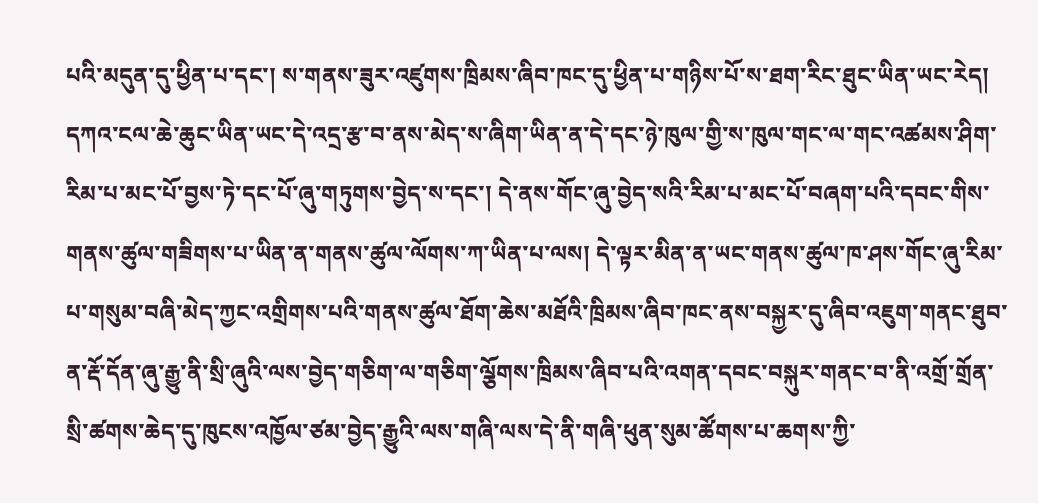པའི་མདུན་དུ་ཕྱིན་པ་དང་། ས་གནས་ཟུར་འཛུགས་ཁྲིམས་ཞིབ་ཁང་དུ་ཕྱིན་པ་གཉིས་པོ་ས་ཐག་རིང་ཐུང་ཡིན་ཡང་རེད། དཀའ་ངལ་ཆེ་ཆུང་ཡིན་ཡང་དེ་འདྲ་རྩ་བ་ནས་མེད་ས་ཞིག་ཡིན་ན་དེ་དང་ཉེ་ཁུལ་གྱི་ས་ཁུལ་གང་ལ་གང་འཚམས་ཤིག་རིམ་པ་མང་པོ་བྱས་ཏེ་དང་པོ་ཞུ་གཏུགས་བྱེད་ས་དང་། དེ་ནས་གོང་ཞུ་བྱེད་སའི་རིམ་པ་མང་པོ་བཞག་པའི་དབང་གིས་གནས་ཚུལ་གཟིགས་པ་ཡིན་ན་གནས་ཚུལ་ལོགས་ཀ་ཡིན་པ་ལས། དེ་ལྟར་མིན་ན་ཡང་གནས་ཚུལ་ཁ་ཤས་གོང་ཞུ་རིམ་པ་གསུམ་བཞི་མེད་ཀྱང་འགྲིགས་པའི་གནས་ཚུལ་ཐོག་ཆེས་མཐོའི་ཁྲིམས་ཞིབ་ཁང་ནས་བསྐྱར་དུ་ཞིབ་འཇུག་གནང་ཐུབ་ན་རྡོ་དོན་ཞུ་རྒྱུ་ནི་སྲི་ཞུའི་ལས་བྱེད་གཅིག་ལ་གཅིག་ལྕོགས་ཁྲིམས་ཞིབ་པའི་འགན་དབང་བསྐུར་གནང་བ་ནི་འགྲོ་གྲོན་སྲི་ཚགས་ཆེད་དུ་ཁུངས་འཁྱོལ་ཙམ་བྱེད་རྒྱུའི་ལས་གཞི་ལས་དེ་ནི་གཞི་ཕུན་སུམ་ཚོགས་པ་ཆགས་ཀྱི་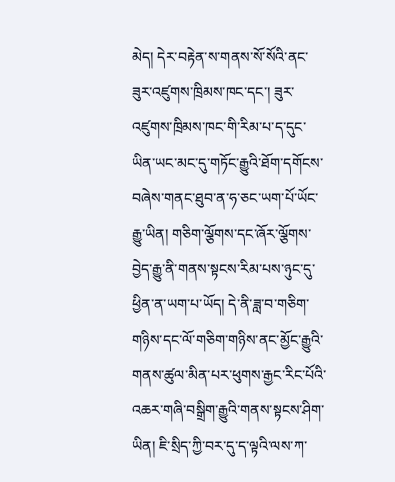མེད། དེར་བརྟེན་ས་གནས་སོ་སོའི་ནང་ཟུར་འཛུགས་ཁྲིམས་ཁང་དང་། ཟུར་འཛུགས་ཁྲིམས་ཁང་གི་རིམ་པ་ད་དུང་ཡིན་ཡང་མང་དུ་གཏོང་རྒྱུའི་ཐོག་དགོངས་བཞེས་གནང་ཐུབ་ན་ཧ་ཅང་ཡག་པོ་ཡོང་རྒྱུ་ཡིན། གཅིག་ལྕོགས་དང་ཞོར་ལྕོགས་བྱེད་རྒྱུ་ནི་གནས་སྟངས་རིམ་པས་ཉུང་དུ་ཕྱིན་ན་ཡག་པ་ཡོད། དེ་ནི་ཟླ་བ་གཅིག་གཉིས་དང་ལོ་གཅིག་གཉིས་ནང་མྱོང་རྒྱུའི་གནས་ཚུལ་མིན་པར་ཕུགས་རྒྱང་རིང་པོའི་འཆར་གཞི་བསྒྲིག་རྒྱུའི་གནས་སྟངས་ཤིག་ཡིན། ཇི་སྲིད་ཀྱི་བར་དུ་ད་ལྟའི་ལས་ཀ་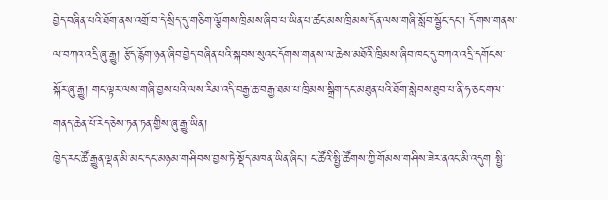བྱེད་བཞིན་པའི་ཐོག་ནས་འགྲོ་བ་དེ་སྲིད་དུ་གཅིག་ལྕོགས་ཁྲིམས་ཞིབ་པ་ཡིན་པ་ཚང་མས་ཁྲིམས་དོན་ལས་གཞི་སློབ་སྦྱོང་དང་། དོགས་གནས་ལ་བཀའ་འདྲི་ཞུ་རྒྱུ། རྩོད་རྙོག་ཉན་ཞིབ་བྱེད་བཞིན་པའི་སྐབས་སུའང་དོགས་གནས་ལ་ཆེས་མཐོའི་ཁྲིམས་ཞིབ་ཁང་དུ་བཀའ་འདྲི་དགོངས་སྐོར་ཞུ་རྒྱུ། གང་ལྟར་ལས་གཞི་བྱས་པའི་ལས་རིམ་འདི་བརྒྱ་ཆ་བརྒྱ་ཐམ་པ་ཁྲིམས་སྒྲིག་དང་མཐུན་པའི་ཐོག་སླེབས་ཐུབ་པ་ནི་ཧ་ཅང་གལ་གནད་ཆེན་པོ་རེད་ཅེས་ཏན་ཏན་གྱིས་ཞུ་རྒྱུ་ཡིན།
ཁྱེད་རང་ཚོ་རྒྱུན་ལྡན་མི་མང་དང་མཉམ་གཤིབས་བྱས་ཏེ་སྡོད་མཁན་ཡིན་ཞིང་། ང་ཚོའི་སྤྱི་ཚོགས་ཀྱི་གོམས་གཤིས་ཟེར་ནའང་མི་འདུག སྤྱི་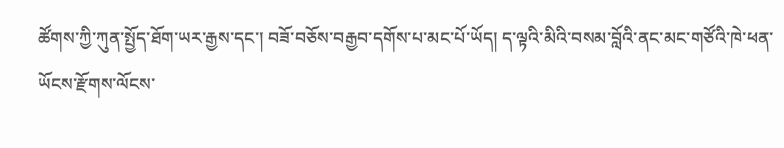ཚོགས་ཀྱི་ཀུན་སྤྱོད་ཐོག་ཡར་རྒྱས་དང་། བཟོ་བཅོས་བརྒྱབ་དགོས་པ་མང་པོ་ཡོད། ད་ལྟའི་མིའི་བསམ་བློའི་ནང་མང་གཙོའི་ཁེ་ཕན་ཡོངས་རྫོགས་ལོངས་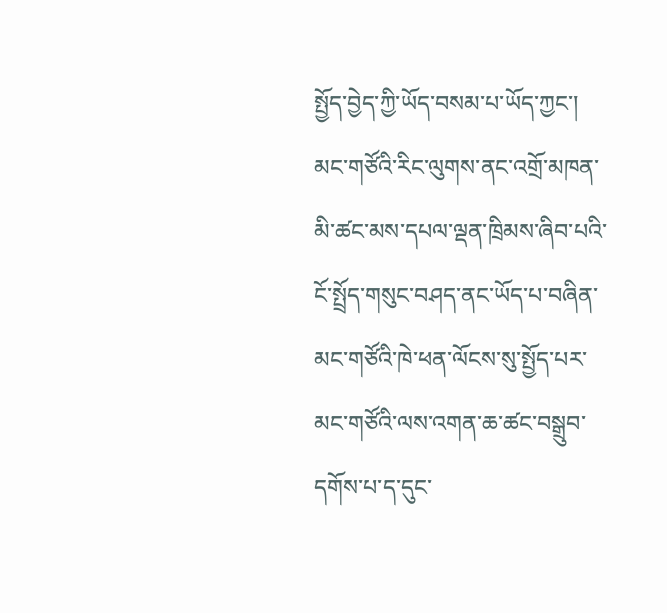སྤྱོད་བྱེད་ཀྱི་ཡོད་བསམ་པ་ཡོད་ཀྱང་། མང་གཙོའི་རིང་ལུགས་ནང་འགྲོ་མཁན་མི་ཚང་མས་དཔལ་ལྡན་ཁྲིམས་ཞིབ་པའི་ངོ་སྤྲོད་གསུང་བཤད་ནང་ཡོད་པ་བཞིན་མང་གཙོའི་ཁེ་ཕན་ལོངས་སུ་སྤྱོད་པར་མང་གཙོའི་ལས་འགན་ཆ་ཚང་བསྒྲུབ་དགོས་པ་ད་དུང་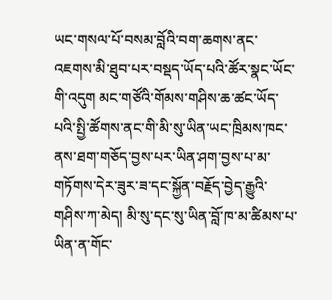ཡང་གསལ་པོ་བསམ་བློའི་བག་ཆགས་ནང་འཇགས་མི་ཐུབ་པར་བསྡད་ཡོད་པའི་ཚོར་སྣང་ཡོང་གི་འདུག མང་གཙོའི་གོམས་གཤིས་ཆ་ཚང་ཡོད་པའི་སྤྱི་ཚོགས་ནང་གི་མི་སུ་ཡིན་ཡང་ཁྲིམས་ཁང་ནས་ཐག་གཅོད་བྱས་པར་ཡིན་ཤག་བྱས་པ་མ་གཏོགས་དེར་ཟུར་ཟ་དང་སྐྱོན་བརྗོད་བྱེད་རྒྱུའི་གཤིས་ཀ་མེད། མི་སུ་དང་སུ་ཡིན་བློ་ཁ་མ་ཚིམས་པ་ཡིན་ན་གོང་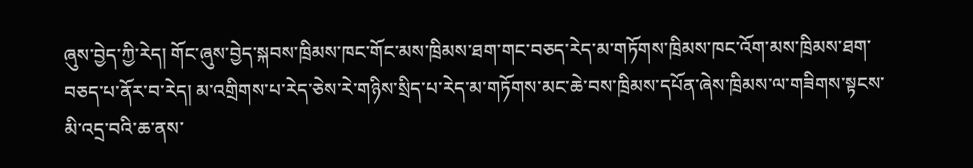ཞུས་བྱེད་ཀྱི་རེད། གོང་ཞུས་བྱེད་སྐབས་ཁྲིམས་ཁང་གོང་མས་ཁྲིམས་ཐག་གང་བཅད་རེད་མ་གཏོགས་ཁྲིམས་ཁང་འོག་མས་ཁྲིམས་ཐག་བཅད་པ་ནོར་བ་རེད། མ་འགྲིགས་པ་རེད་ཅེས་རེ་གཉིས་སྲིད་པ་རེད་མ་གཏོགས་མང་ཆེ་བས་ཁྲིམས་དཔོན་ཞེས་ཁྲིམས་ལ་གཟིགས་སྟངས་མི་འདྲ་བའི་ཆ་ནས་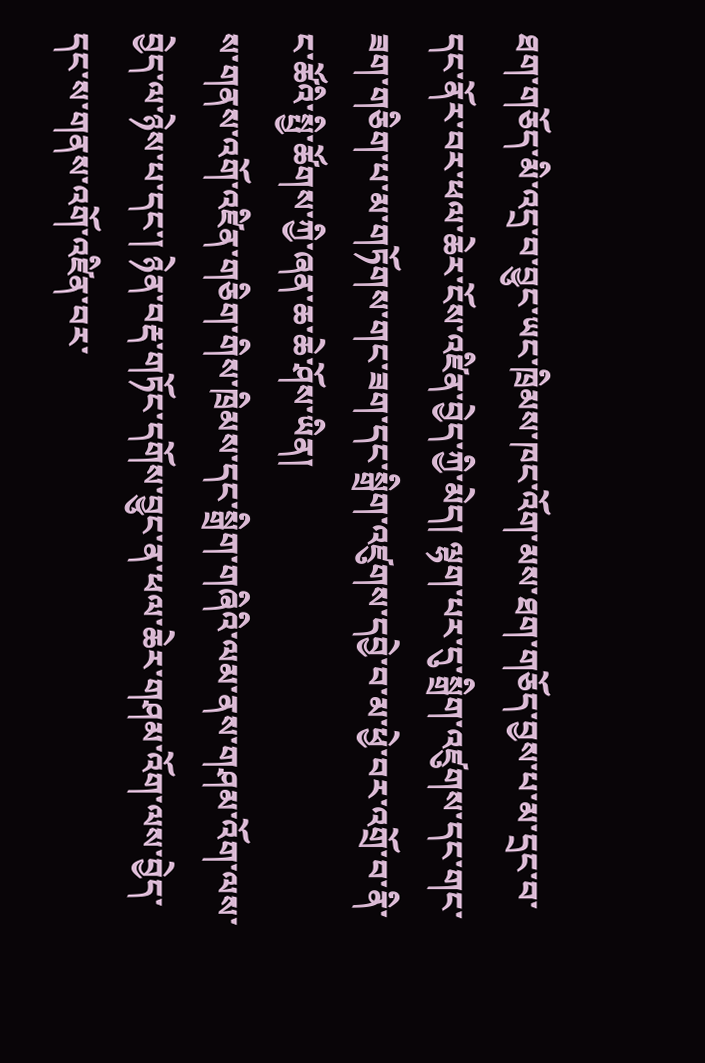ཐག་གཅོད་མི་འདྲ་བ་བྱུང་ཡང་ཁྲིམས་ཁང་འོག་མས་ཐག་གཅོད་བྱས་པ་མ་དྲང་བ་དང་ནོར་བར་ཕལ་ཆེར་ངོས་འཛིན་བྱེད་ཀྱི་མེད། ལྷག་པར་དུ་སྒྲིག་འཛུགས་དང་གང་ཟག་གཅིག་པ་མ་གཏོགས་གང་ཟག་དང་སྒྲིག་འཛུགས་དབྱེ་བ་མ་ཕྱེ་བར་འགྲོ་བ་ནི་ང་ཚོའི་སྤྱི་ཚོགས་ཀྱི་ཞན་ཆ་ཆེ་ཤོས་ཡིན།
ས་གནས་འགོ་འཛིན་གཅིག་གིས་ཁྲིམས་དང་སྒྲིག་གཞིའི་ལམ་ནས་གཤམ་འོག་ལས་བྱེད་ལ་ཉེས་པ་དང་། ཉེན་བརྡ་གཏོང་དགོས་བྱུང་ན་ཕལ་ཆེར་གཤམ་འོག་ལས་བྱེད་དང་ས་གནས་འགོ་འཛིན་བར་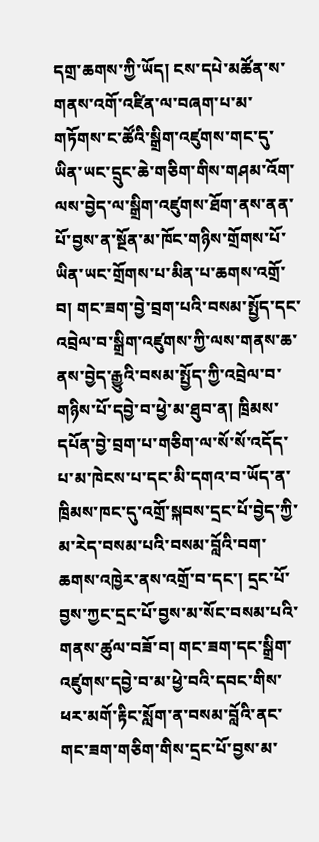དགྲ་ཆགས་ཀྱི་ཡོད། ངས་དཔེ་མཚོན་ས་གནས་འགོ་འཛིན་ལ་བཞག་པ་མ་གཏོགས་ང་ཚོའི་སྒྲིག་འཛུགས་གང་དུ་ཡིན་ཡང་དྲུང་ཆེ་གཅིག་གིས་གཤམ་འོག་ལས་བྱེད་ལ་སྒྲིག་འཛུགས་ཐོག་ནས་ནན་པོ་བྱས་ན་སྔོན་མ་ཁོང་གཉིས་གྲོགས་པོ་ཡིན་ཡང་གྲོགས་པ་མིན་པ་ཆགས་འགྲོ་བ། གང་ཟག་བྱེ་བྲག་པའི་བསམ་སྤྱོད་དང་འབྲེལ་བ་སྒྲིག་འཛུགས་ཀྱི་ལས་གནས་ཆ་ནས་བྱེད་རྒྱུའི་བསམ་སྤྱོད་ཀྱི་འབྲེལ་བ་གཉིས་པོ་དབྱེ་བ་ཕྱེ་མ་ཐུབ་ན། ཁྲིམས་དཔོན་བྱེ་བྲག་པ་གཅིག་ལ་སོ་སོ་འདོད་པ་མ་ཁེངས་པ་དང་མི་དགའ་བ་ཡོད་ན་ཁྲིམས་ཁང་དུ་འགྲོ་སྐབས་དྲང་པོ་བྱེད་ཀྱི་མ་རེད་བསམ་པའི་བསམ་བློའི་བག་ཆགས་འཁྱེར་ནས་འགྲོ་བ་དང་། དྲང་པོ་བྱས་ཀྱང་དྲང་པོ་བྱས་མ་སོང་བསམ་པའི་གནས་ཚུལ་བཟོ་བ། གང་ཟག་དང་སྒྲིག་འཛུགས་དབྱེ་བ་མ་ཕྱེ་བའི་དབང་གིས་ཕར་མགོ་རྟིང་སློག་ན་བསམ་བློའི་ནང་གང་ཟག་གཅིག་གིས་དྲང་པོ་བྱས་མ་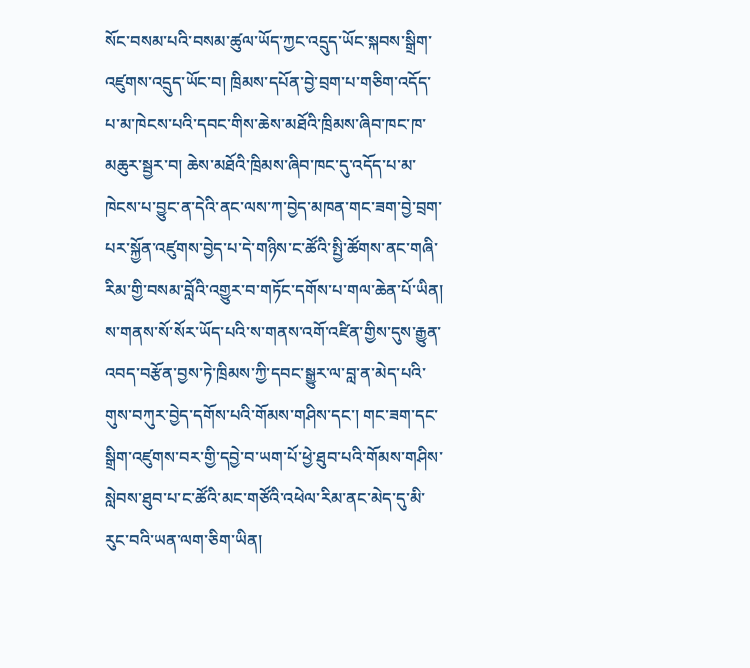སོང་བསམ་པའི་བསམ་ཚུལ་ཡོད་ཀྱང་འདྲུད་ཡོང་སྐབས་སྒྲིག་འཛུགས་འདྲུད་ཡོང་བ། ཁྲིམས་དཔོན་བྱེ་བྲག་པ་གཅིག་འདོད་པ་མ་ཁེངས་པའི་དབང་གིས་ཆེས་མཐོའི་ཁྲིམས་ཞིབ་ཁང་ཁ་མཆུར་སྦྱར་བ། ཆེས་མཐོའི་ཁྲིམས་ཞིབ་ཁང་དུ་འདོད་པ་མ་ཁེངས་པ་བྱུང་ན་དེའི་ནང་ལས་ཀ་བྱེད་མཁན་གང་ཟག་བྱེ་བྲག་པར་སྐྱོན་འཛུགས་བྱེད་པ་དེ་གཉིས་ང་ཚོའི་སྤྱི་ཚོགས་ནང་གཞི་རིམ་གྱི་བསམ་བློའི་འགྱུར་བ་གཏོང་དགོས་པ་གལ་ཆེན་པོ་ཡིན། ས་གནས་སོ་སོར་ཡོད་པའི་ས་གནས་འགོ་འཛིན་གྱིས་དུས་རྒྱུན་འབད་བརྩོན་བྱས་ཏེ་ཁྲིམས་ཀྱི་དབང་སྒྱུར་ལ་བླ་ན་མེད་པའི་གུས་བཀུར་བྱེད་དགོས་པའི་གོམས་གཤིས་དང་། གང་ཟག་དང་སྒྲིག་འཛུགས་བར་གྱི་དབྱེ་བ་ཡག་པོ་ཕྱེ་ཐུབ་པའི་གོམས་གཤིས་སླེབས་ཐུབ་པ་ང་ཚོའི་མང་གཙོའི་འཕེལ་རིམ་ནང་མེད་དུ་མི་རུང་བའི་ཡན་ལག་ཅིག་ཡིན།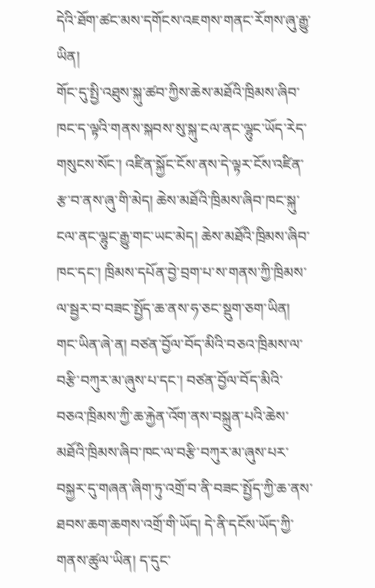དེའི་ཐོག་ཚང་མས་དགོངས་འཇགས་གནང་རོགས་ཞུ་རྒྱུ་ཡིན།
གོང་དུ་སྤྱི་འཐུས་སྐུ་ཚབ་ཀྱིས་ཆེས་མཐོའི་ཁྲིམས་ཞིབ་ཁང་ད་ལྟའི་གནས་སྐབས་སུ་སྐུ་ངལ་ནང་ལྷུང་ཡོད་རེད་གསུངས་སོང་། འཛིན་སྐྱོང་ངོས་ནས་དེ་ལྟར་ངོས་འཛིན་རྩ་བ་ནས་ཞུ་གི་མེད། ཆེས་མཐོའི་ཁྲིམས་ཞིབ་ཁང་སྐུ་ངལ་ནང་ལྷུང་རྒྱུ་གང་ཡང་མེད། ཆེས་མཐོའི་ཁྲིམས་ཞིབ་ཁང་དང་། ཁྲིམས་དཔོན་བྱེ་བྲག་པ་ས་གནས་ཀྱི་ཁྲིམས་ལ་སྦྱར་བ་བཟང་སྤྱོད་ཆ་ནས་ཧ་ཅང་སྡུག་ཅག་ཡིན། གང་ཡིན་ཞེ་ན། བཙན་བྱོལ་བོད་མིའི་བཅའ་ཁྲིམས་ལ་བརྩི་བཀུར་མ་ཞུས་པ་དང་། བཙན་བྱོལ་བོད་མིའི་བཅའ་ཁྲིམས་ཀྱི་ཆ་རྐྱེན་འོག་ནས་བསྐྲུན་པའི་ཆེས་མཐོའི་ཁྲིམས་ཞིབ་ཁང་ལ་བརྩི་བཀུར་མ་ཞུས་པར་བསྐྱར་དུ་གཞན་ཞིག་ཏུ་འགྲོ་བ་ནི་བཟང་སྤྱོད་ཀྱི་ཆ་ནས་ཐབས་ཆག་ཆགས་འགྲོ་གི་ཡོད། དེ་ནི་དངོས་ཡོད་ཀྱི་གནས་ཚུལ་ཡིན། ད་དུང་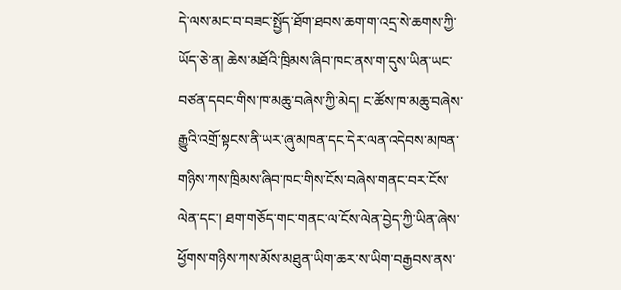དེ་ལས་མང་བ་བཟང་སྤྱོད་ཐོག་ཐབས་ཆག་ག་འདྲ་སེ་ཆགས་ཀྱི་ཡོད་ཅེ་ན། ཆེས་མཐོའི་ཁྲིམས་ཞིབ་ཁང་ནས་ག་དུས་ཡིན་ཡང་བཙན་དབང་གིས་ཁ་མཆུ་བཞེས་ཀྱི་མེད། ང་ཚོས་ཁ་མཆུ་བཞེས་རྒྱུའི་འགྲོ་སྟངས་ནི་ཡར་ཞུ་མཁན་དང་དེར་ལན་འདེབས་མཁན་གཉིས་ཀས་ཁྲིམས་ཞིབ་ཁང་གིས་ངོས་བཞེས་གནང་བར་ངོས་ལེན་དང་། ཐག་གཅོད་གང་གནང་ལ་ངོས་ལེན་བྱེད་ཀྱི་ཡིན་ཞེས་ཕྱོགས་གཉིས་ཀས་མོས་མཐུན་ཡིག་ཆར་ས་ཡིག་བརྒྱབས་ནས་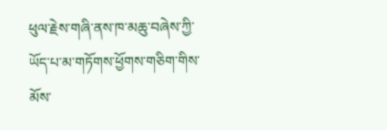ཕུལ་རྗེས་གཞི་ནས་ཁ་མཆུ་བཞེས་ཀྱི་ཡོད་པ་མ་གཏོགས་ཕྱོགས་གཅིག་གིས་མོས་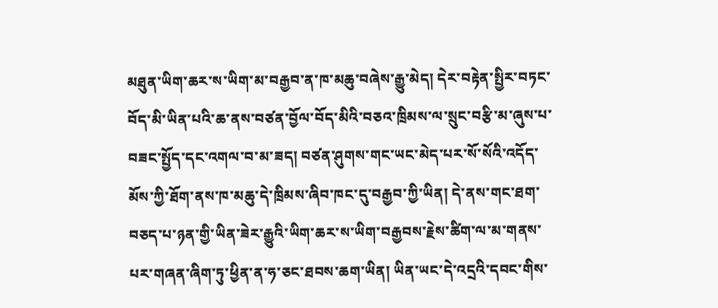མཐུན་ཡིག་ཆར་ས་ཡིག་མ་བརྒྱབ་ན་ཁ་མཆུ་བཞེས་རྒྱུ་མེད། དེར་བརྟེན་སྤྱིར་བཏང་བོད་མི་ཡིན་པའི་ཆ་ནས་བཙན་བྱོལ་བོད་མིའི་བཅའ་ཁྲིམས་ལ་སྲུང་བརྩི་མ་ཞུས་པ་བཟང་སྤྱོད་དང་འགལ་བ་མ་ཟད། བཙན་ཤུགས་གང་ཡང་མེད་པར་སོ་སོའི་འདོད་མོས་ཀྱི་ཐོག་ནས་ཁ་མཆུ་དེ་ཁྲིམས་ཞིབ་ཁང་དུ་བརྒྱབ་ཀྱི་ཡིན། དེ་ནས་གང་ཐག་བཅད་པ་ཉན་གྱི་ཡིན་ཟེར་རྒྱུའི་ཡིག་ཆར་ས་ཡིག་བརྒྱབས་རྗེས་ཚིག་ལ་མ་གནས་པར་གཞན་ཞིག་ཏུ་ཕྱིན་ན་ཧ་ཅང་ཐབས་ཆག་ཡིན། ཡིན་ཡང་དེ་འདྲའི་དབང་གིས་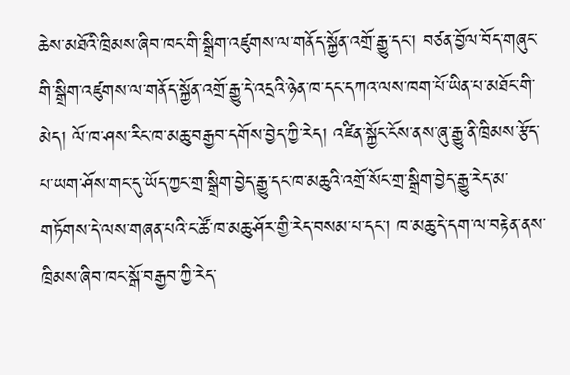ཆེས་མཐོའི་ཁྲིམས་ཞིབ་ཁང་གི་སྒྲིག་འཛུགས་ལ་གནོད་སྐྱོན་འགྲོ་རྒྱུ་དང་། བཙན་བྱོལ་བོད་གཞུང་གི་སྒྲིག་འཛུགས་ལ་གནོད་སྐྱོན་འགྲོ་རྒྱུ་དེ་འདྲའི་ཉེན་ཁ་དང་དཀའ་ལས་ཁག་པོ་ཡིན་པ་མཐོང་གི་མེད། ལོ་ཁ་ཤས་རིང་ཁ་མཆུ་བརྒྱབ་དགོས་བྱེད་ཀྱི་རེད། འཛིན་སྐྱོང་ངོས་ནས་ཞུ་རྒྱུ་ནི་ཁྲིམས་རྩོད་པ་ཡག་ཤོས་གང་དུ་ཡོད་ཀྱང་གྲ་སྒྲིག་བྱེད་རྒྱུ་དང་ཁ་མཆུའི་འགྲོ་སོང་གྲ་སྒྲིག་བྱེད་རྒྱུ་རེད་མ་གཏོགས་དེ་ལས་གཞན་པའི་ང་ཚོ་ཁ་མཆུ་ཤོར་གྱི་རེད་བསམ་པ་དང་། ཁ་མཆུ་དེ་དག་ལ་བརྟེན་ནས་ཁྲིམས་ཞིབ་ཁང་སྒོ་བརྒྱབ་ཀྱི་རེད་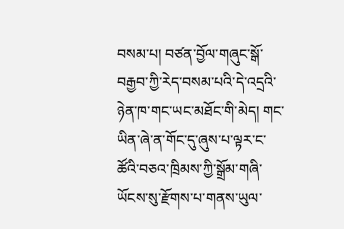བསམ་པ། བཙན་བྱོལ་གཞུང་སྒོ་བརྒྱབ་ཀྱི་རེད་བསམ་པའི་དེ་འདྲའི་ཉེན་ཁ་གང་ཡང་མཐོང་གི་མེད། གང་ཡིན་ཞེ་ན་གོང་དུ་ཞུས་པ་ལྟར་ང་ཚོའི་བཅའ་ཁྲིམས་ཀྱི་སྒྲོམ་གཞི་ཡོངས་སུ་རྫོགས་པ་གནས་ཡུལ་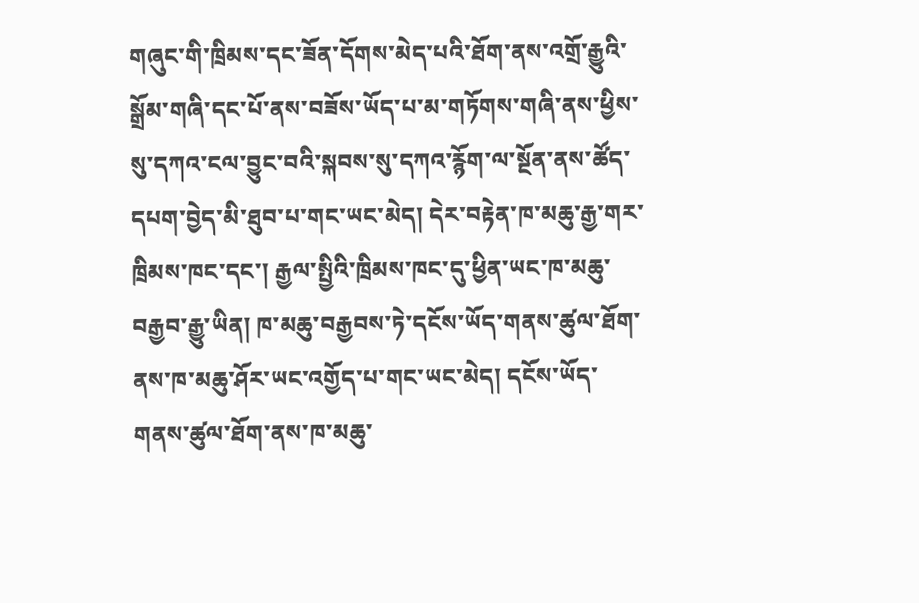གཞུང་གི་ཁྲིམས་དང་ཟོན་དོགས་མེད་པའི་ཐོག་ནས་འགྲོ་རྒྱུའི་སྒྲོམ་གཞི་དང་པོ་ནས་བཟོས་ཡོད་པ་མ་གཏོགས་གཞི་ནས་ཕྱིས་སུ་དཀའ་ངལ་བྱུང་བའི་སྐབས་སུ་དཀའ་རྙོག་ལ་སྔོན་ནས་ཚོད་དཔག་བྱེད་མི་ཐུབ་པ་གང་ཡང་མེད། དེར་བརྟེན་ཁ་མཆུ་རྒྱ་གར་ཁྲིམས་ཁང་དང་། རྒྱལ་སྤྱིའི་ཁྲིམས་ཁང་དུ་ཕྱིན་ཡང་ཁ་མཆུ་བརྒྱབ་རྒྱུ་ཡིན། ཁ་མཆུ་བརྒྱབས་ཏེ་དངོས་ཡོད་གནས་ཚུལ་ཐོག་ནས་ཁ་མཆུ་ཤོར་ཡང་འགྱོད་པ་གང་ཡང་མེད། དངོས་ཡོད་གནས་ཚུལ་ཐོག་ནས་ཁ་མཆུ་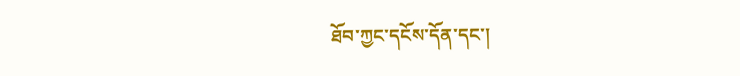ཐོབ་ཀྱང་དངོས་དོན་དང་།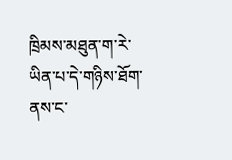ཁྲིམས་མཐུན་ག་རེ་ཡིན་པ་དེ་གཉིས་ཐོག་ནས་ང་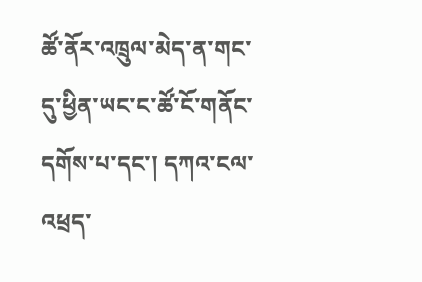ཚོ་ནོར་འཁྲུལ་མེད་ན་གང་དུ་ཕྱིན་ཡང་ང་ཚོ་ངོ་གནོང་དགོས་པ་དང་། དཀའ་ངལ་འཕྲད་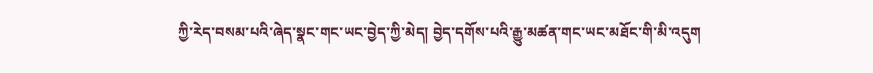ཀྱི་རེད་བསམ་པའི་ཞེད་སྣང་གང་ཡང་བྱེད་ཀྱི་མེད། བྱེད་དགོས་པའི་རྒྱུ་མཚན་གང་ཡང་མཐོང་གི་མི་འདུག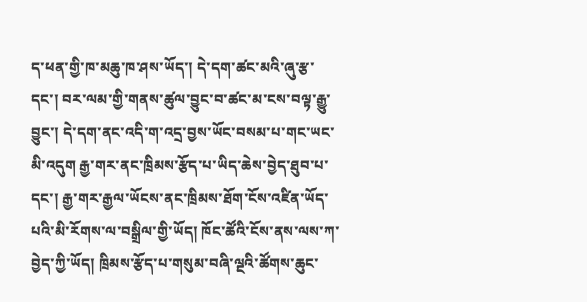ད་ཕན་གྱི་ཁ་མཆུ་ཁ་ཤས་ཡོད་། དེ་དག་ཚང་མའི་ཞུ་རྩ་དང་། བར་ལམ་གྱི་གནས་ཚུལ་བྱུང་བ་ཚང་མ་ངས་བལྟ་རྒྱུ་བྱུང་། དེ་དག་ནང་འདི་ག་འདྲ་བྱས་ཡོང་བསམ་པ་གང་ཡང་མི་འདུག རྒྱ་གར་ནང་ཁྲིམས་རྩོད་པ་ཡིད་ཆེས་བྱེད་ཐུབ་པ་དང་། རྒྱ་གར་རྒྱལ་ཡོངས་ནང་ཁྲིམས་ཐོག་ངོས་འཛིན་ཡོད་པའི་མི་རོགས་ལ་བསྒྲིལ་གྱི་ཡོད། ཁོང་ཚོའི་ངོས་ནས་ལས་ཀ་བྱེད་ཀྱི་ཡོད། ཁྲིམས་རྩོད་པ་གསུམ་བཞི་ལྔའི་ཚོགས་ཆུང་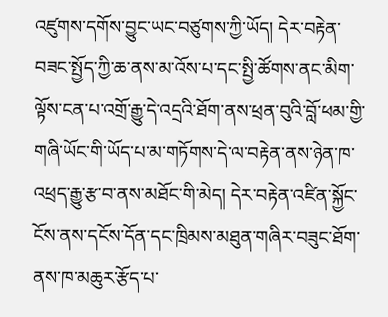འཛུགས་དགོས་བྱུང་ཡང་བཙུགས་ཀྱི་ཡོད། དེར་བརྟེན་བཟང་སྤྱོད་ཀྱི་ཆ་ནས་མ་འོས་པ་དང་སྤྱི་ཚོགས་ནང་མིག་ལྟོས་ངན་པ་འགྲོ་རྒྱུ་དེ་འདྲའི་ཐོག་ནས་ཕྲན་བུའི་བློ་ཕམ་གྱི་གཞི་ཡོང་གི་ཡོད་པ་མ་གཏོགས་དེ་ལ་བརྟེན་ནས་ཉེན་ཁ་འཕྲད་རྒྱུ་རྩ་བ་ནས་མཐོང་གི་མེད། དེར་བརྟེན་འཛིན་སྐྱོང་ངོས་ནས་དངོས་དོན་དང་ཁྲིམས་མཐུན་གཞིར་བཟུང་ཐོག་ནས་ཁ་མཆུར་རྩོད་པ་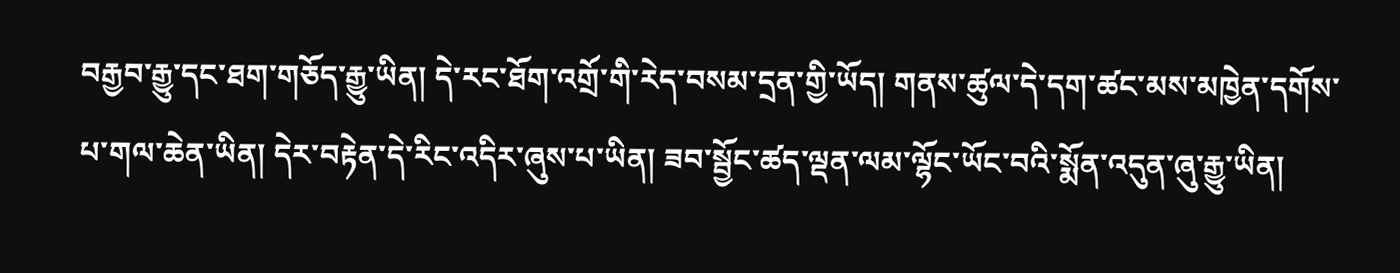བརྒྱབ་རྒྱུ་དང་ཐག་གཅོད་རྒྱུ་ཡིན། དེ་རང་ཐོག་འགྲོ་གི་རེད་བསམ་དྲན་གྱི་ཡོད། གནས་ཚུལ་དེ་དག་ཚང་མས་མཁྱེན་དགོས་པ་གལ་ཆེན་ཡིན། དེར་བརྟེན་དེ་རིང་འདིར་ཞུས་པ་ཡིན། ཟབ་སྦྱོང་ཚད་ལྡན་ལམ་ལྷོང་ཡོང་བའི་སྨོན་འདུན་ཞུ་རྒྱུ་ཡིན།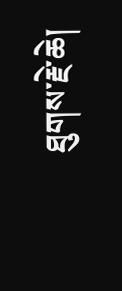ཐུགས་རྗེ་ཆེ།